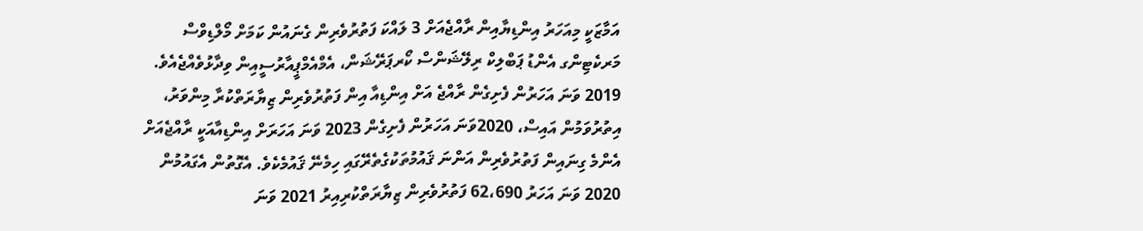އަމާޒަކީ މިއަހަރު އިންޑިޔާއިން ރާއްޖެއަށް 3 ލައްކަ ފަތުރުވެރިން ގެނައުން ކަމަށް މޯލްޑިވްސް މަރކެޓިންގ އެންޑު ޕަބްލިކް ރިލޭޝަންސް ކޯރޕަރޭޝަން، އެމްއެމްޕީއާރުސީއިން ވިދާޅުވެއްޖެއެވެ.
2019 ވަނަ އަހަރުން ފެށިގެން ރާއްޖެ އަށް އިންޑިއާ އިން ފަތުރުވެރިން ޒިޔާރަތްކުރާ މިންވަރު، އިތުރުވަމުން އައިސް، 2020ވަނަ އަހަރުން ފެށިގެން 2023 ވަނަ އަހަރަށް އިންޑިއާއަކީ ރާއްޖެއަށް އެންމެ ގިނައިން ފަތުރުވެރިން އަންނަ ޤައުމުތަކުގެތެރޭގައި ހިމެނޭ ޤައުމެކެވެ. އެގޮތުން އެގައުމުން 2020 ވަނަ އަހަރު 62،690 ފަތުރުވެރިން ޒިޔާރަތްކުރިއިރު 2021 ވަނަ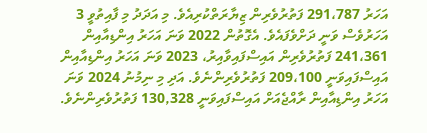އަހަރު 291،787 ފަތުރުވެރިން ޒިޔާރަތްކުރިއެވެ. މި އަދަދު މި ފާއިތުވީ 3 އަހަރުވެސް ވަނީ ދަށްވެފައެވެ. އެގޮތުން 2022 ވަނަ އަހަރު އިންޑިއާއިން 241،361 ފަތުރުވެރިން އައިސްފައިވާއިރު، 2023 ވަނަ އަހަރު އިންޑިއާއިން އައިސްފައިވަނީ 209،100 ފަތުރުވެރިންނެވެ. އަދި މި ނިމުނު 2024 ވަނަ އަހަރު އިންޑިއާއިން ރާއްޖެއަށް އައިސްފައިވަނީ 130,328 ފަތުރުވެރިންނެވެ.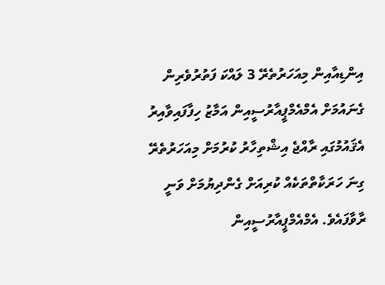އިންޑިއާއިން މިއަހަރުތެރޭ 3 ލައްކަ ފަތުރުވެރިން ގެނައުމަށް އެމްއެމްޕީއާރުސީއިން އަމާޒު ހިފާފައިވާއިރު އެޤައުމުގައި ރާއްޖެ އިޝްތިހާރު ކުރުމަށް މިއަހަރުތެރޭ ގިނަ ހަރަކާތްތަކެއް ކުރިއަށް ގެންދިޔުމަށް ވަނީ ރާވާފައެވެ. އެމްއެމްޕީއާރުސީއިން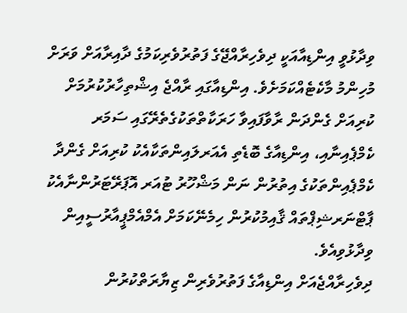ވިދާޅުވީ އިންޑިއާއަކީ ދިވެހިރާއްޖޭގެ ފަތުރުވެރިކަމުގެ ދާއިރާއަށް ވަރަށް މުހިންމު މާކެޓެއްކަމަށެވެ. އިންޑިއާގައި ރާއްޖެ އިޝްތިހާރުކުރުމަށް ކުރިއަށް ގެންދަން ރާވާފައިވާ ހަރަކާތްތަކުގެތެރޭގައި ސަމަރ ކެމްޕެއިނާއި، އިންޑިއާގެ ބޮޑެތި އެއަރލައިންތަކާއެކު ކުރިއަށް ގެންދާ ކެމްޕެއިންތަކުގެ އިތުރުން ނަން މަޝްހޫރު ޓުއަރ އޮޕަރޭޓަރުންނާއެކު ޕާޓްނަރޝިޕްތައް ޤާއިމުކުރުން ހިމެނޭކަމަށް އެމްއެމްޕީއާރުސީއިން ވިދާޅުވިއެވެ.
ދިވެހިރާއްޖެއަށް އިންޑިއާގެ ފަތުރުވެރިން ޒިޔާރަތްކުރުން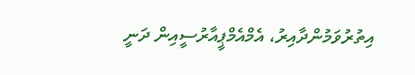އިތުރުވަމުންދާއިރު، އެމްއެމްޕީއާރުސީއިން ދަނީ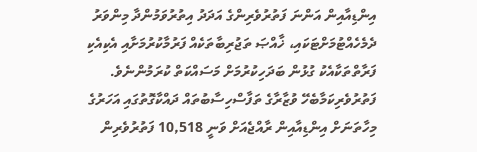އިންޑިއާއިން އަންނަ ފަތުރުވެރިންގެ އަދަދު އިތުރުވަމުންދާ މިންވަރު ދެމެހެއްޓުމަށްޓަކައި، ޚާއްޞަ ތަޖުރިބާތަކެއް ފަރުމާކުރުމަށާއި އެކިއެކި ފަރާތްތަކާއެކު ގުޅުން ބަދަހިކުރުމަށް މަސައްކަތް ކުރަމުންނެވެ.
ފަތުރުވެރިކަމާބެހޭ ވުޒާރާގެ ތަފާސްހިސާބުތައް ދައްކާގޮތުގައި އަހަރުގެ މިހާތަނަށް އިންޑިއާއިން ރާއްޖެއަށް ވަނީ 10,518 ފަތުރުވެރިން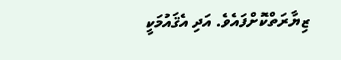ޒިޔާރަތްކޮށްފައެވެ. އަދި އެޤައުމަކީ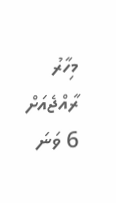މިހާރު ރާއްޖެއަށް 6 ވަނަ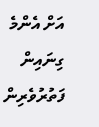އަށް އެންމެ ގިނައިން ފަތުރުވެރިން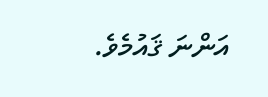އަންނަ ޤައުމެވެ.